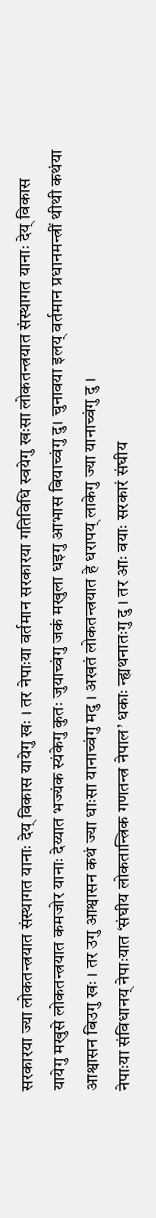सरकारया ज्या लोकतन्त्रयात संस्थागत यानाः देय् विकास यायेगु खः । तर नेपाःया वर्तमान सरकारया गतिविधि स्वयेगु खःसा लोकतन्त्रयात संस्थागत यानाः देय् विकास यायेगु मखुसे लोकतन्त्रयात कमजोर यानाः देय्यात भज्यंक स्यंकेगु कुतः जुयाच्वंगु जकं मखुला धइगु आभास बियाच्वंगु दु। चुनावया इलय् वर्तमान प्रधानमन्त्रीं थीथी कथंया आश्वासन बिउगु खः । तर उगु आश्वासन कथं ज्या धाःसा यानाच्वंगु मदु । अखतं लोकतन्त्रयात हे धरापय् लाकेगु ज्या यानाच्वंगु दु ।
नेपाःया संविधानय् नेपाःयात ‘संघीय लोकतान्त्रिक गणतन्त्र नेपाल’ धकाः न्ह्यथनातःगु दु । तर आः वयाः सरकारं संघीय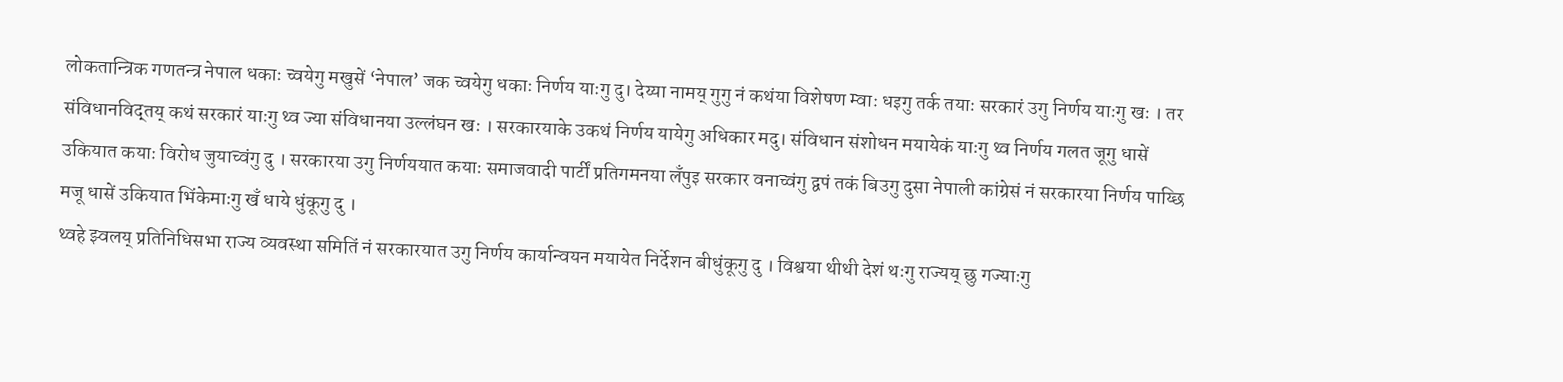लोकतान्त्रिक गणतन्त्र नेपाल धकाः च्वयेगु मखुसें ‘नेपाल’ जक च्वयेगु धकाः निर्णय याःगु दु। देय्या नामय् गुगु नं कथंया विशेषण म्वाः धइगु तर्क तयाः सरकारं उगु निर्णय याःगु खः । तर संविधानविद्तय् कथं सरकारं याःगु थ्व ज्या संविधानया उल्लंघन खः । सरकारयाके उकथं निर्णय यायेगु अधिकार मदु। संविधान संशोधन मयायेकं याःगु थ्व निर्णय गलत जूगु धासें उकियात कयाः विरोध जुयाच्वंगु दु । सरकारया उगु निर्णययात कयाः समाजवादी पार्टीं प्रतिगमनया लँपुइ सरकार वनाच्वंगु द्वपं तकं बिउगु दुसा नेपाली कांग्रेसं नं सरकारया निर्णय पाय्छि मजू धासें उकियात भिंकेमाःगु खँ धाये धुंकूगु दु ।
थ्वहे झ्वलय् प्रतिनिधिसभा राज्य व्यवस्था समितिं नं सरकारयात उगु निर्णय कार्यान्वयन मयायेत निर्देशन बीधुंकूगु दु । विश्वया थीथी देशं थःगु राज्यय् छु गज्याःगु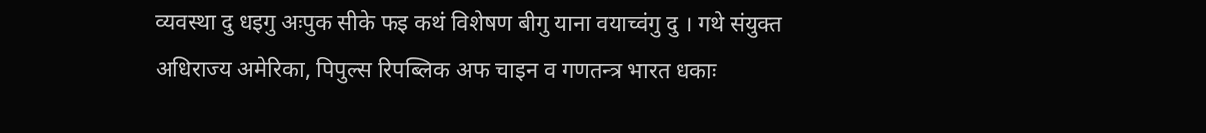व्यवस्था दु धइगु अःपुक सीके फइ कथं विशेषण बीगु याना वयाच्वंगु दु । गथे संयुक्त अधिराज्य अमेरिका, पिपुल्स रिपब्लिक अफ चाइन व गणतन्त्र भारत धकाः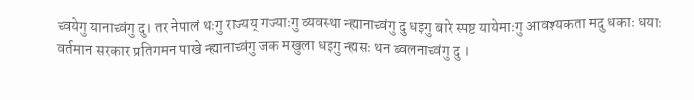च्वयेगु यानाच्वंगु दु। तर नेपालं थःगु राज्यय् गज्याःगु व्यवस्था न्ह्यानाच्वंगु दु धइगु बारे स्पष्ट यायेमाःगु आवश्यकता मदु धकाः धयाः वर्तमान सरकार प्रतिगमन पाखे न्ह्यानाच्वंगु जक मखुला धइगु न्ह्यसः थन ब्वलनाच्वंगु दु ।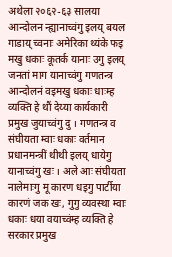अथेला २०६२-६३ सालया आन्दोलन न्ह्यानाच्वंगु इलय् बयल गाडाय् च्वनाः अमेरिका थ्यंके फइ मखु धकाः कूतर्क यानाः उगु इलय् जनतां माग यानाच्वंगु गणतन्त्र आन्दोलनं वइमखु धकाः धाःम्ह व्यक्ति हे थौं देय्या कार्यकारी प्रमुख जुयाच्वंगु दु । गणतन्त्र व संघीयता म्वाः धकाः वर्तमान प्रधानमन्त्रीं थीथी इलय् धायेगु यानाच्वंगु खः । अले आः संघीयता नालेमाःगु मू कारण धइगु पार्टीया कारणं जक खः, गुगु व्यवस्था म्वाः धकाः धया वयाच्वंम्ह व्यक्ति हे सरकार प्रमुख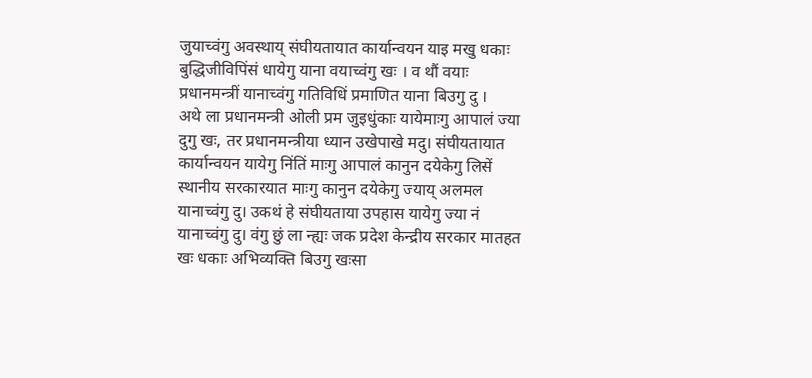जुयाच्वंगु अवस्थाय् संघीयतायात कार्यान्वयन याइ मखु धकाः बुद्धिजीविपिंसं धायेगु याना वयाच्वंगु खः । व थौं वयाः प्रधानमन्त्रीं यानाच्वंगु गतिविधिं प्रमाणित याना बिउगु दु ।
अथे ला प्रधानमन्त्री ओली प्रम जुइधुंकाः यायेमाःगु आपालं ज्या दुगु खः, तर प्रधानमन्त्रीया ध्यान उखेपाखे मदु। संघीयतायात कार्यान्वयन यायेगु निंतिं माःगु आपालं कानुन दयेकेगु लिसें स्थानीय सरकारयात माःगु कानुन दयेकेगु ज्याय् अलमल यानाच्वंगु दु। उकथं हे संघीयताया उपहास यायेगु ज्या नं यानाच्वंगु दु। वंगु छुं ला न्ह्यः जक प्रदेश केन्द्रीय सरकार मातहत खः धकाः अभिव्यक्ति बिउगु खःसा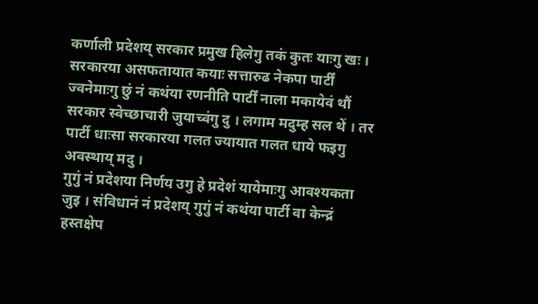कर्णाली प्रदेशय् सरकार प्रमुख हिलेगु तकं कुतः याःगु खः ।
सरकारया असफतायात कयाः सत्तारुढ नेकपा पार्टीं ज्वनेमाःगु छुं नं कथंया रणनीति पार्टीं नाला मकायेवं थौं सरकार स्वेच्छाचारी जुयाच्वंगु दु । लगाम मदुम्ह सल थें । तर पार्टी धाःसा सरकारया गलत ज्यायात गलत धाये फइगु अवस्थाय् मदु ।
गुगुं नं प्रदेशया निर्णय उगु हे प्रदेशं यायेमाःगु आवश्यकता जुइ । संविधानं नं प्रदेशय् गुगुं नं कथंया पार्टी वा केन्द्रं हस्तक्षेप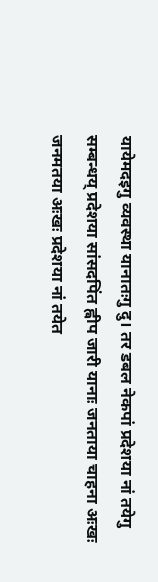यायेमदइगु व्यवस्था यानातःगु दु। तर डबल नेकपां प्रदेशया नां तयेगु सम्बन्धय् प्रदेशया सांसदपिंत ह्वीप जारी यानाः जनताया चाहना अःखः जनमतया अःखः प्रदेशया नां तयेत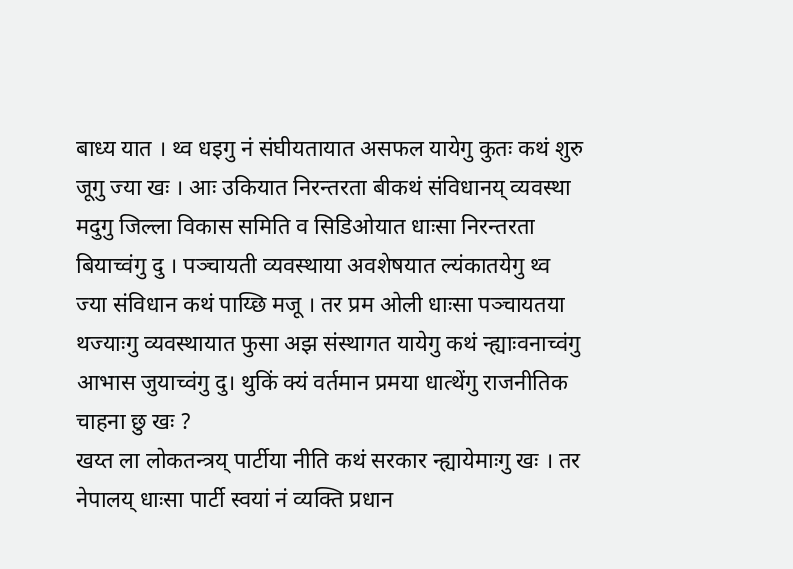बाध्य यात । थ्व धइगु नं संघीयतायात असफल यायेगु कुतः कथं शुरु जूगु ज्या खः । आः उकियात निरन्तरता बीकथं संविधानय् व्यवस्था मदुगु जिल्ला विकास समिति व सिडिओयात धाःसा निरन्तरता बियाच्वंगु दु । पञ्चायती व्यवस्थाया अवशेषयात ल्यंकातयेगु थ्व ज्या संविधान कथं पाय्छि मजू । तर प्रम ओली धाःसा पञ्चायतया थज्याःगु व्यवस्थायात फुसा अझ संस्थागत यायेगु कथं न्ह्याःवनाच्वंगु आभास जुयाच्वंगु दु। थुकिं क्यं वर्तमान प्रमया धात्थेंगु राजनीतिक चाहना छु खः ?
खय्त ला लोकतन्त्रय् पार्टीया नीति कथं सरकार न्ह्यायेमाःगु खः । तर नेपालय् धाःसा पार्टी स्वयां नं व्यक्ति प्रधान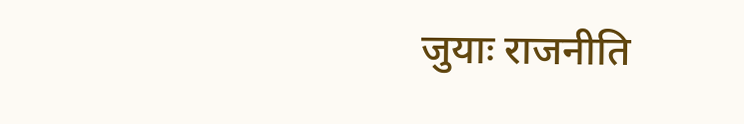जुयाः राजनीति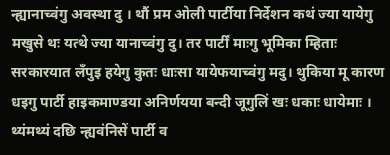न्ह्यानाच्वंगु अवस्था दु । थौं प्रम ओली पार्टीया निर्देशन कथं ज्या यायेगु मखुसे थः यत्थे ज्या यानाच्वंगु दु। तर पार्टीं माःगु भूमिका म्हिताः सरकारयात लँपुइ हयेगु कुतः धाःसा यायेफयाच्वंगु मदु। थुकिया मू कारण धइगु पार्टी हाइकमाण्डया अनिर्णयया बन्दी जूगुलिं खः धकाः धायेमाः । थ्यंमथ्यं दछि न्ह्यवंनिसें पार्टी व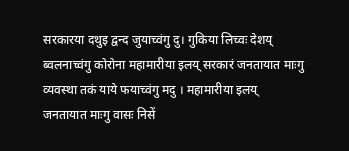सरकारया दथुइ द्वन्द जुयाच्वंगु दु। गुकिया लिच्वः देशय् ब्वलनाच्वंगु कोरोना महामारीया इलय् सरकारं जनतायात माःगु व्यवस्था तकं याये फयाच्वंगु मदु । महामारीया इलय् जनतायात माःगु वासः निसें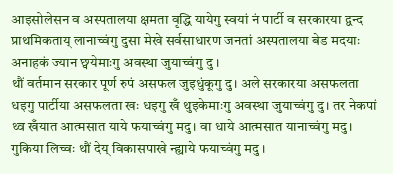आइसोलेसन व अस्पतालया क्षमता वृद्धि यायेगु स्वयां नं पार्टी व सरकारया द्वन्द प्राथमिकताय् लानाच्वंगु दुसा मेखे सर्वसाधारण जनतां अस्पतालया बेड मदयाः अनाहकं ज्यान छ्वयेमाःगु अवस्था जुयाच्वंगु दु ।
थौं वर्तमान सरकार पूर्ण रुपं असफल जुइधुंकूगु दु। अले सरकारया असफलता धइगु पार्टीया असफलता खः धइगु खँ थुइकेमाःगु अवस्था जुयाच्वंगु दु। तर नेकपां थ्व खँयात आत्मसात याये फयाच्वंगु मदु। वा धाये आत्मसात यानाच्वंगु मदु। गुकिया लिच्वः थौं देय् विकासपाखे न्ह्याये फयाच्वंगु मदु ।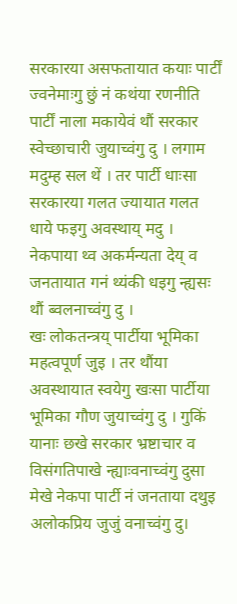सरकारया असफतायात कयाः पार्टीं ज्वनेमाःगु छुं नं कथंया रणनीति पार्टीं नाला मकायेवं थौं सरकार स्वेच्छाचारी जुयाच्वंगु दु । लगाम मदुम्ह सल थें । तर पार्टी धाःसा सरकारया गलत ज्यायात गलत धाये फइगु अवस्थाय् मदु । नेकपाया थ्व अकर्मन्यता देय् व जनतायात गनं थ्यंकी धइगु न्ह्यसः थौं ब्वलनाच्वंगु दु ।
खः लोकतन्त्रय् पार्टीया भूमिका महत्वपूर्ण जुइ । तर थौंया अवस्थायात स्वयेगु खःसा पार्टीया भूमिका गौण जुयाच्वंगु दु । गुकिं यानाः छखे सरकार भ्रष्टाचार व विसंगतिपाखे न्ह्याःवनाच्वंगु दुसा मेखे नेकपा पार्टी नं जनताया दथुइ अलोकप्रिय जुजुं वनाच्वंगु दु।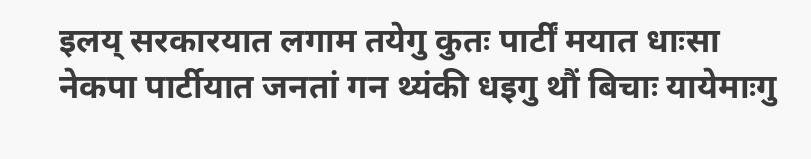इलय् सरकारयात लगाम तयेगु कुतः पार्टीं मयात धाःसा नेकपा पार्टीयात जनतां गन थ्यंकी धइगु थौं बिचाः यायेमाःगु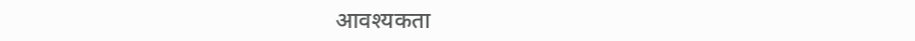आवश्यकता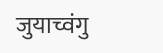जुयाच्वंगु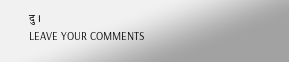दु ।
LEAVE YOUR COMMENTS